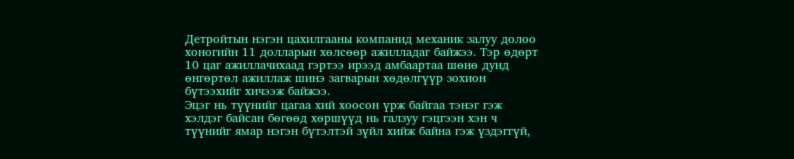Детройтын нэгэн цахилгааны компанид механик залуу долоо хоногийн 11 долларын хөлсөөр ажилладаг байжээ. Тэр өдөрт 10 цаг ажиллачихаад гэртээ ирээд амбаартаа шөнө дунд өнгөртөл ажиллаж шинэ загварын хөдөлгүүр зохион бүтээхийг хичээж байжээ.
Эцэг нь түүнийг цагаа хий хоосон үрж байгаа тэнэг гэж хэлдэг байсан бөгөөд хөршүүд нь галзуу гэцгээн хэн ч түүнийг ямар нэгэн бүтэлтэй зүйл хийж байна гэж үздэггүй,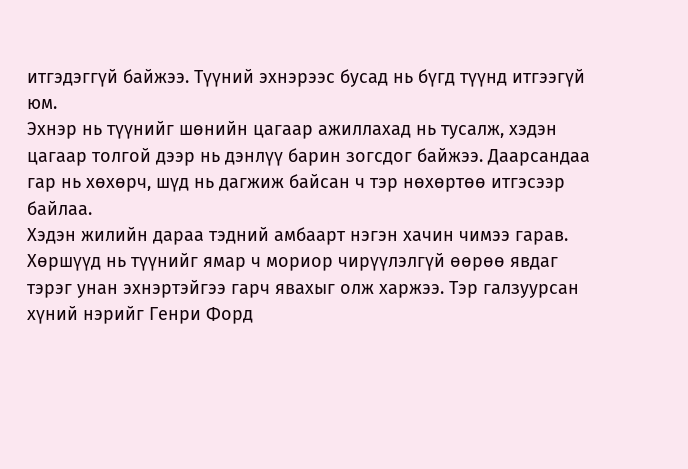итгэдэггүй байжээ. Түүний эхнэрээс бусад нь бүгд түүнд итгээгүй юм.
Эхнэр нь түүнийг шөнийн цагаар ажиллахад нь тусалж, хэдэн цагаар толгой дээр нь дэнлүү барин зогсдог байжээ. Даарсандаа гар нь хөхөрч, шүд нь дагжиж байсан ч тэр нөхөртөө итгэсээр байлаа.
Хэдэн жилийн дараа тэдний амбаарт нэгэн хачин чимээ гарав. Хөршүүд нь түүнийг ямар ч мориор чирүүлэлгүй өөрөө явдаг тэрэг унан эхнэртэйгээ гарч явахыг олж харжээ. Тэр галзуурсан хүний нэрийг Генри Форд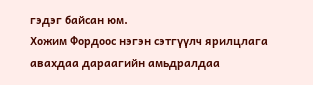гэдэг байсан юм.
Хожим Фордоос нэгэн сэтгүүлч ярилцлага авахдаа дараагийн амьдралдаа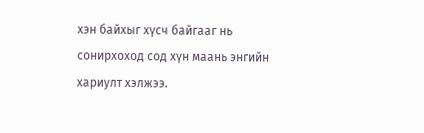хэн байхыг хүсч байгааг нь сонирхоход сод хүн маань энгийн хариулт хэлжээ.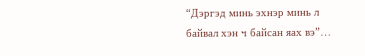“Дэргэд минь эхнэр минь л байвал хэн ч байсан яах вэ”…